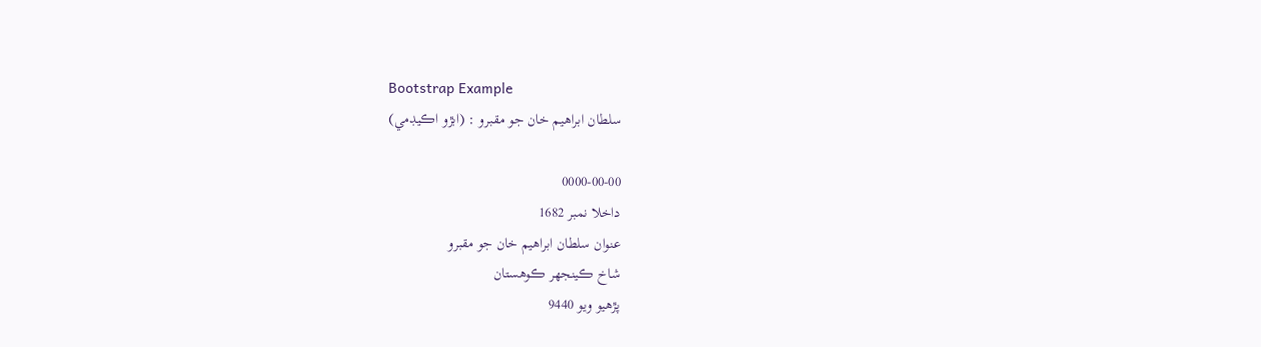Bootstrap Example
سلطان ابراهيم خان جو مقبرو : (ابڙو اڪيڊمي)

0000-00-00
داخلا نمبر 1682
عنوان سلطان ابراهيم خان جو مقبرو
شاخ ڪينجهر ڪوهستان
پڙهيو ويو 9440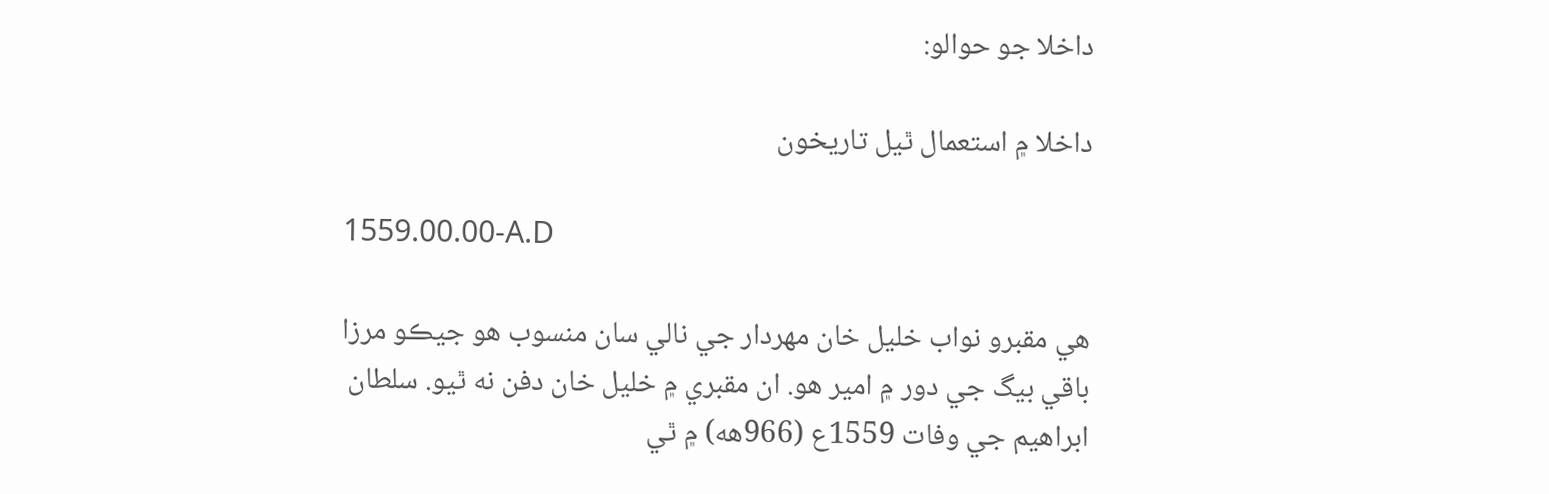داخلا جو حوالو:

داخلا ۾ استعمال ٿيل تاريخون

1559.00.00-A.D

هي مقبرو نواب خليل خان مهردار جي نالي سان منسوب هو جيڪو مرزا باقي بيگ جي دور ۾ امير هو. ان مقبري ۾ خليل خان دفن نه ٿيو. سلطان ابراهيم جي وفات 1559ع (966هه) ۾ ٿي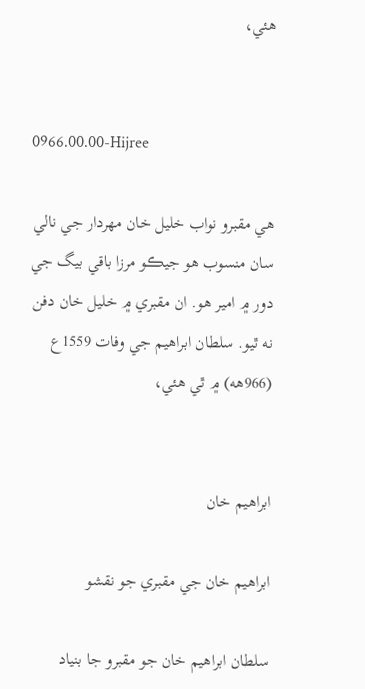هئي،


0966.00.00-Hijree

هي مقبرو نواب خليل خان مهردار جي نالي سان منسوب هو جيڪو مرزا باقي بيگ جي دور ۾ امير هو. ان مقبري ۾ خليل خان دفن نه ٿيو. سلطان ابراهيم جي وفات 1559ع (966هه) ۾ ٿي هئي،


ابراھيم خان

ابراھيم خان جي مقبري جو نقشو

سلطان ابراهيم خان جو مقبرو جا بنياد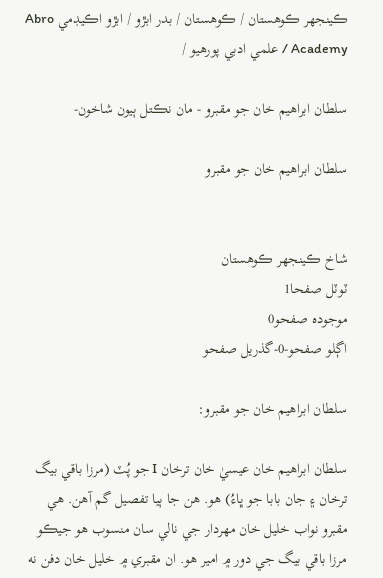ڪينجهر ڪوهستان / ڪوهستان / بدر ابڙو / ابڙو اڪيڊمي Abro Academy / علمي ادبي پورهيو /

سلطان ابراهيم خان جو مقبرو - مان نڪتل ٻيون شاخون-

سلطان ابراهيم خان جو مقبرو


شاخ ڪينجهر ڪوهستان
ٽوٽل صفحا1
موجودہ صفحو0
اڳلو صفحو-0-گذريل صفحو

سلطان ابراهيم خان جو مقبرو:

سلطان ابراهيم خان عيسيٰ خان ترخان I جو پُٽ (مرزا باقي بيگ ترخان ۽ جان بابا جو ڀاءُ) هو. هن جا ٻيا تفصيل گم آهن. هي مقبرو نواب خليل خان مهردار جي نالي سان منسوب هو جيڪو مرزا باقي بيگ جي دور ۾ امير هو. ان مقبري ۾ خليل خان دفن نه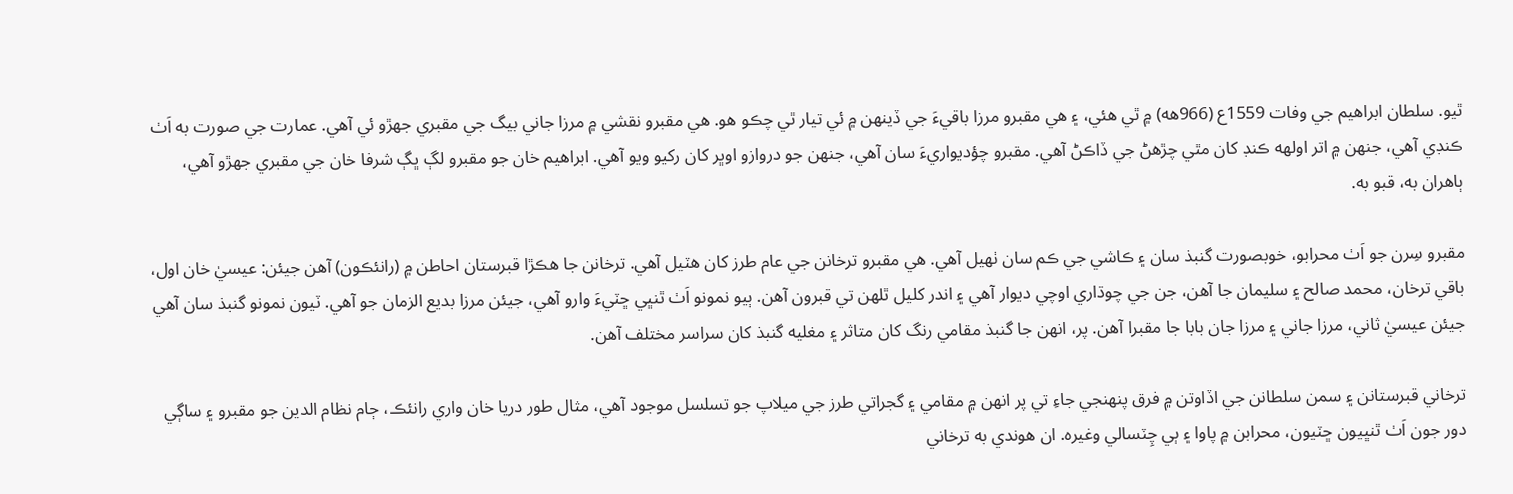ٿيو. سلطان ابراهيم جي وفات 1559ع (966هه) ۾ ٿي هئي، ۽ هي مقبرو مرزا باقيءَ جي ڏينهن ۾ ئي تيار ٿي چڪو هو. هي مقبرو نقشي ۾ مرزا جاني بيگ جي مقبري جهڙو ئي آهي. عمارت جي صورت به اَٺ ڪنڊي آهي، جنهن ۾ اتر اولهه ڪنڊ کان مٿي چڙهڻ جي ڏاڪڻ آهي. مقبرو چؤديواريءَ سان آهي، جنهن جو دروازو اوڀر کان رکيو ويو آهي. ابراهيم خان جو مقبرو لڳ ڀڳ شرفا خان جي مقبري جهڙو آهي، ٻاهران به، قبو به.

مقبرو سِرن جو اَٺ محرابو، خوبصورت گنبذ سان ۽ ڪاشي جي ڪم سان ٺهيل آهي. هي مقبرو ترخانن جي عام طرز کان هٽيل آهي. ترخانن جا هڪڙا قبرستان احاطن ۾ (رانئڪون) آهن جيئن: عيسيٰ خان اول، باقي ترخان، محمد صالح ۽ سليمان جا آهن، جن جي چوڌاري اوچي ديوار آهي ۽ اندر کليل ٿلهن تي قبرون آهن. ٻيو نمونو اَٺ ٿنڀي ڇٽيءَ وارو آهي، جيئن مرزا بديع الزمان جو آهي. ٽيون نمونو گنبذ سان آهي جيئن عيسيٰ ثاني، مرزا جاني ۽ مرزا جان بابا جا مقبرا آهن. پر، انهن جا گنبذ مقامي رنگ کان متاثر ۽ مغليه گنبذ کان سراسر مختلف آهن.

ترخاني قبرستانن ۽ سمن سلطانن جي اڏاوتن ۾ فرق پنهنجي جاءِ تي پر انهن ۾ مقامي ۽ گجراتي طرز جي ميلاپ جو تسلسل موجود آهي، مثال طور دريا خان واري رانئڪ، ڄام نظام الدين جو مقبرو ۽ ساڳي دور جون اَٺ ٿنڀيون ڇٽيون، محرابن ۾ پاوا ۽ ٻي چِٽسالي وغيره. ان هوندي به ترخاني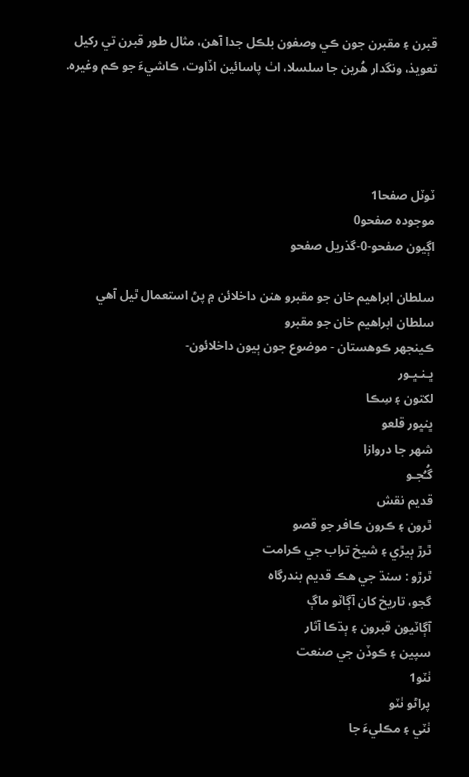قبرن ۽ مقبرن جون ڪي وصفون بلڪل جدا آهن، مثال طور قبرن تي رکيل تعويذ، ونگدار هُرين جا سلسلا، اٺ پاسائين اڏاوت، ڪاشيءَ جو ڪم وغيره.




ٽوٽل صفحا1
موجودہ صفحو0
اڳيون صفحو-0-گذريل صفحو

سلطان ابراهيم خان جو مقبرو ھنن داخلائن ۾ پڻ استعمال ٿيل آھي
سلطان ابراهيم خان جو مقبرو
ڪينجهر ڪوهستان - موضوع جون ٻيون داخلائون-
ڀـنـڀـور
لکتون ۽ سِڪا
ڀنڀور قلعو
شهر جا دروازا
گُـُجـو
قديم نقش
ٿرون ۽ ڪرون ڪافر جو قصو
ٿرڙ ٻيڙي ۽ شيخ تراب جي ڪرامت
ٿرڙو : سنڌ جي هڪ قديم بندرگاه
گجو، تاريخ کان آڳاٽو ماڳ
آڳاٽيون قبرون ۽ ٻڌڪا آثار
سپين ۽ ڪوڏن جي صنعت
ٺٽو1
پراڻو ٺٽو
ٺٽي ۽ مڪليءَ جا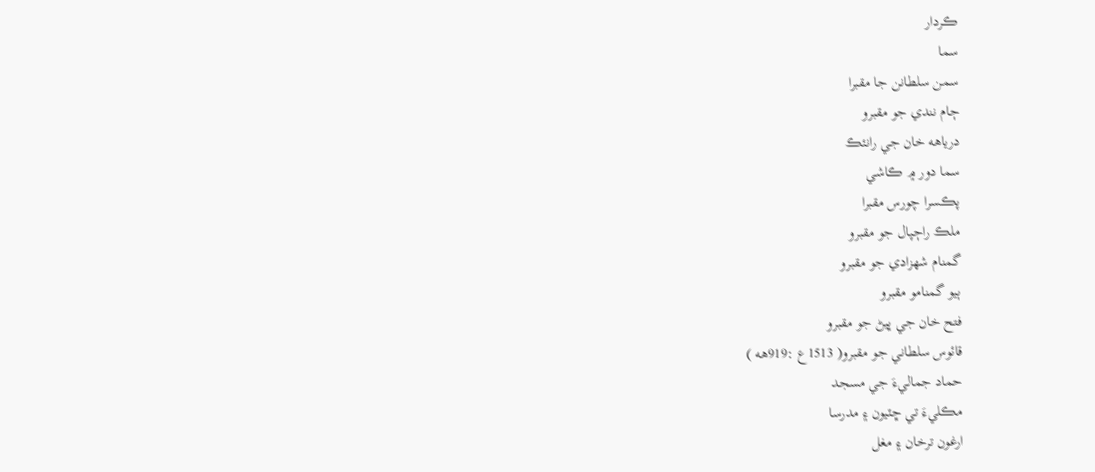ڪردار
سما
سمن سلطانن جا مقبرا
ڄام نندي جو مقبرو
درياهه خان جي رانئڪ
سما دور ۾ ڪاشي
پڪسرا چورس مقبرا
ملڪ راڄپال جو مقبرو
گمنام شهزادي جو مقبرو
ٻيو گمنامو مقبرو
فتح خان جي ڀيڻ جو مقبرو
قائوس سلطاني جو مقبرو( 1513ع :919هه )
حماد جماليءَ جي مسجد
مڪليءَ تي ڇٽيون ۽ مدرسا
ارغون ترخان ۽ مغل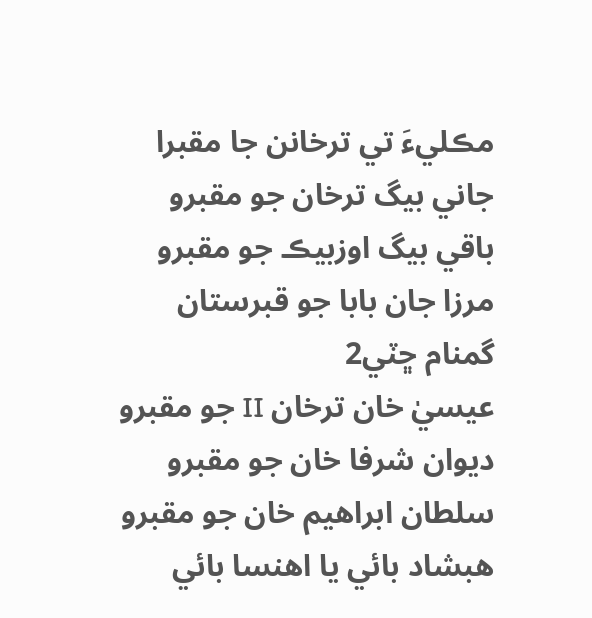مڪليءَ تي ترخانن جا مقبرا
جاني بيگ ترخان جو مقبرو
باقي بيگ اوزبيڪ جو مقبرو
مرزا جان بابا جو قبرستان
گمنام ڇٽي2
عيسيٰ خان ترخان II جو مقبرو
ديوان شرفا خان جو مقبرو
سلطان ابراهيم خان جو مقبرو
هبشاد بائي يا اهنسا بائي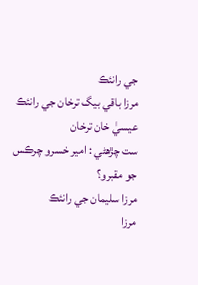جي رانئڪ
مرزا باقي بيگ ترخان جي رانئڪ
عيسيٰ خان ترخان
ست چڙهڻي : امير خسرو چرڪس جو مقبرو؟
مرزا سليمان جي رانئڪ
مرزا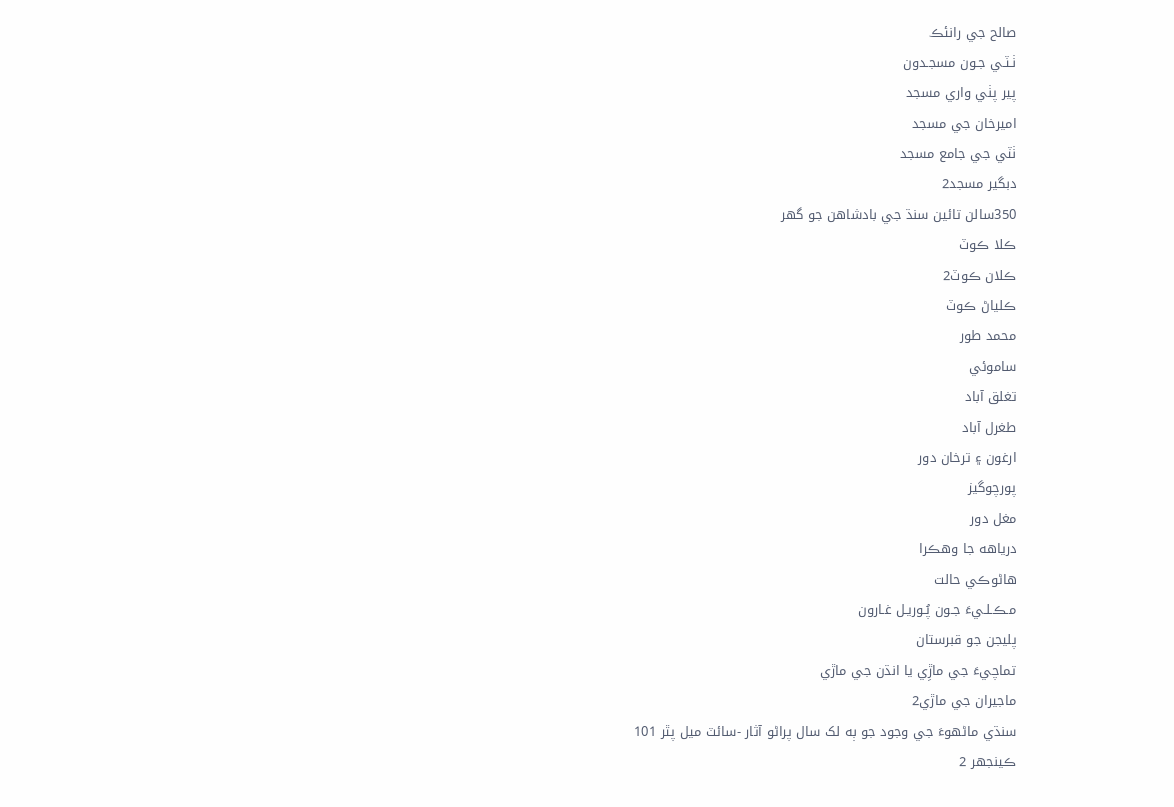صالح جي رانئڪ
ٺـٽـي جـون مسجـدون
پير پٺي واري مسجد
اميرخان جي مسجد
ٺٽي جي جامع مسجد
دبگير مسجد2
350سالن تائين سنڌ جي بادشاهن جو گهر
ڪلا ڪوٽ
ڪلان ڪوٽ2
ڪلياڻ ڪوٽ
محمد طور
ساموئي
تغلق آباد
طغرل آباد
ارغون ۽ ترخان دور
پورچوگيز
مغل دور
درياهه جا وهڪرا
هاڻوڪي حالت
مـڪـلـيءَ جـون پُـوريـل غـارون
پليجن جو قبرستان
تماچيءَ جي ماڙِي يا انڌن جي ماڙي
ماجيران جي ماڙي2
سنڌي ماڻھوءَ جي وجود جو ٻه لک سال پراڻو آثار -سائٽ ميل پٿر 101
ڪينجهر 2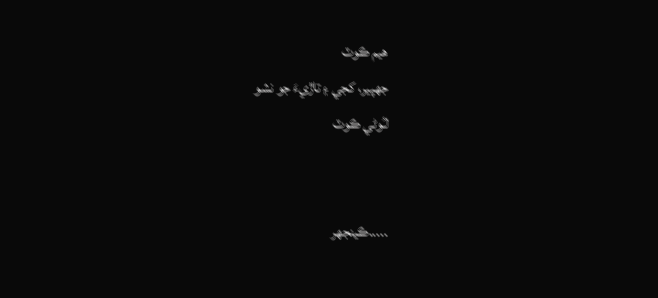ھيم ڪوٽ
جهپير، کجي ۽ تاڙيءَ جو نشو
لـُوڻي ڪوٽ


.....ڪينجهر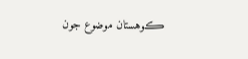ڪوهستان موضوع جون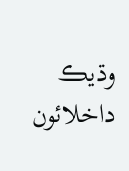وڌيڪ داخلائون